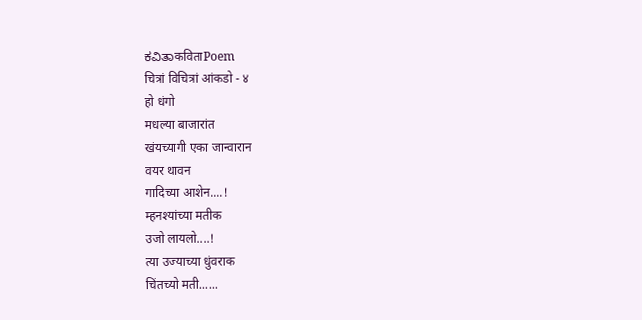ಕವಿತಾकविताPoem
चित्रां विचित्रां आंकडो - ४
हो धंगो
मधल्या बाजारांत
खंयच्यागी एका जान्वारान
वयर थावन
गादिच्या आशेन....!
म्हनश्यांच्या मतीक
उजो लायलो....!
त्या उज्याच्या धुंवराक
चिंतच्यो मती......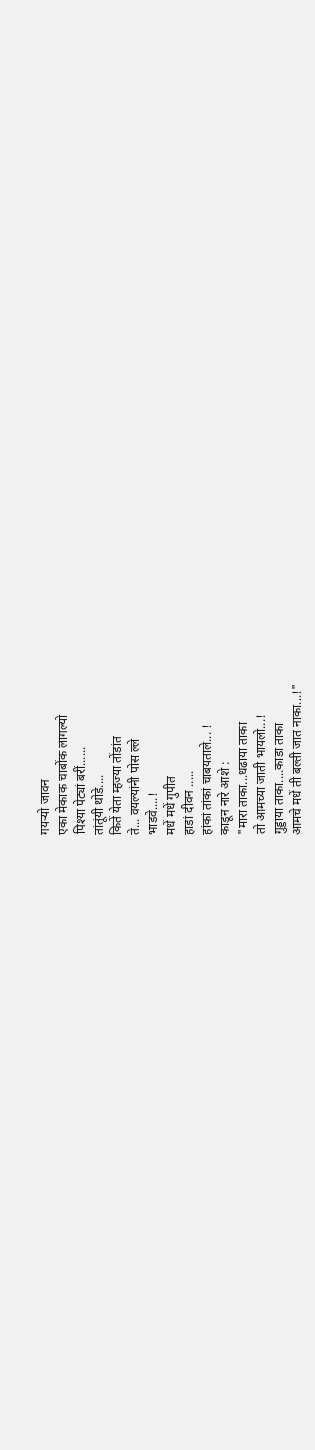गयऱ्यो जावन
एका मेकाक चाबोंक लागल्यो
पिश्या पेट्यां बरीं......
तांतूंयी थोडे....
कितें येता म्हज्या तोंडांत
ते... वयल्यांनी पोस ल्ले
भाडवे....!
मधें मधें गुपीत
हाडां दीवन .....
हांकां तांकां चाबयताले... !
काडून नारे आशे :
"मारा ताका...धढाया ताका
तो आमच्या जाती भायलो...!
गुड्डाया ताका....काडा ताका
आमचे मधें ती बल्ती जात नाका...!"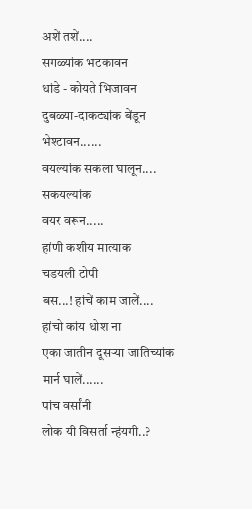अशें तशें....
सगळ्यांक भटकावन
धांडे - कोयते भिजावन
दुबळ्या-दाकट्यांक बेंडून
भेश्टावन......
वयल्यांक सकला घालून....
सकयल्यांक
वयर वरून.....
हांणी कशीय मात्याक
चडयली टोपी
बस...! हांचें काम जालें....
हांचो कांय धोश ना
एका जातीन दूसऱ्या जातिच्यांक
मार्न घालें......
पांच वर्सांनी
लोक यी विसर्ता न्हंयगी..?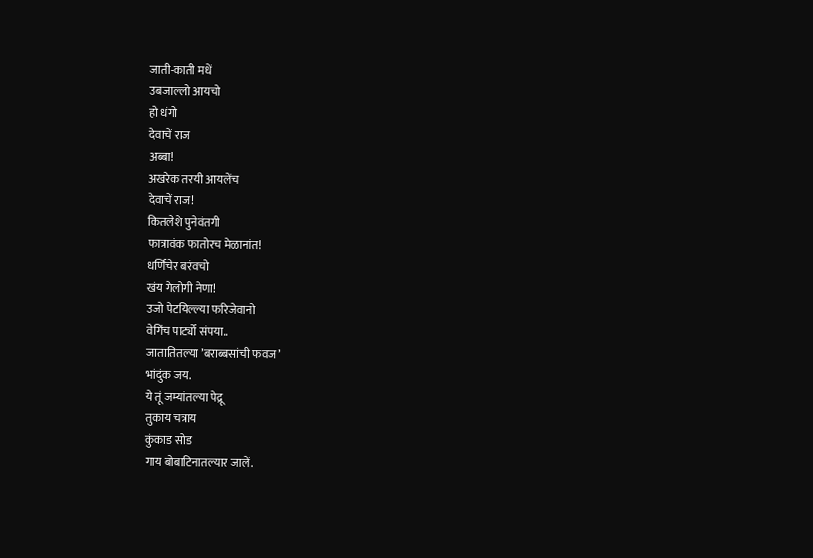जाती-काती मधें
उबजाल्लो आयचो
हो धंगो
देवाचें राज
अब्बा!
अखरेक तरयी आयलेंच
देवाचें राज!
कितलेशे पुनेवंतगी
फात्रावंक फातोरच मेळानांत!
धर्णिचेर बरंवचो
खंय गेलोगी नेणा!
उजो पेटयिल्ल्या फरिजेवानो
वेगिंच पार्ट्यो संपया..
जातातितल्या ’बराब्बसांची फवज’
भांदुंक जय.
ये तूं जम्यांतल्या पेद्रू
तुकाय चत्राय
कुंकाड सोड
गाय बोबाटिनातल्यार जालें.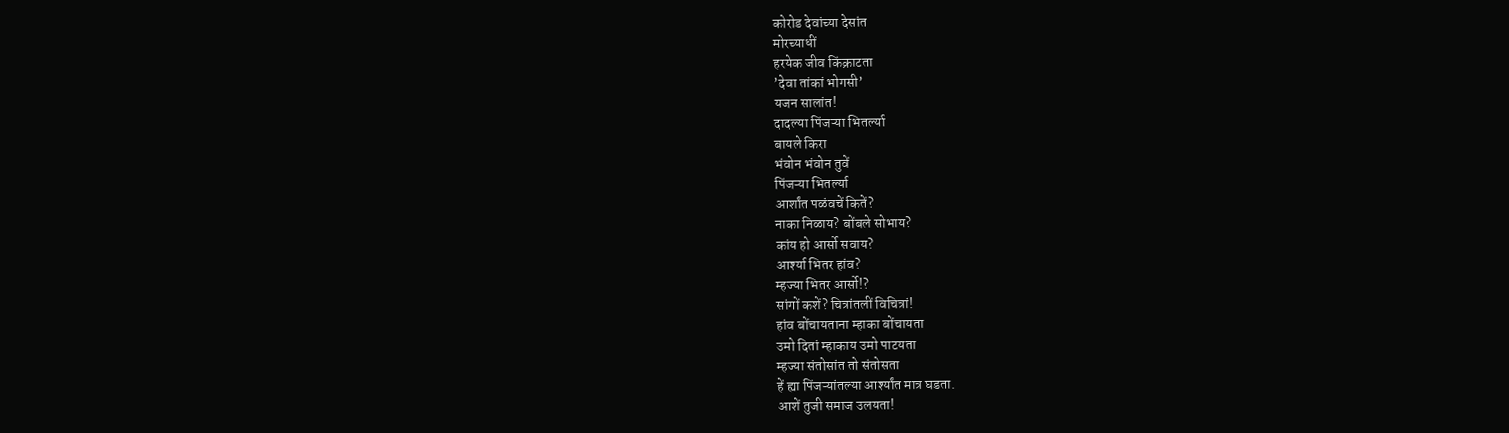कोरोड देवांच्या देसांत
मोरच्याधीं
हरयेक जीव किंक्राटता
’देवा तांकां भोगसी’
यजन सालांत!
दादल्या पिंजऱ्या भितर्ल्या
बायले किरा
भंवोन भंवोन तुवें
पिंजऱ्या भितर्ल्या
आर्शांत पळंवचें कितें?
नाका निळाय? बोंबले सोभाय?
कांय हो आर्सो सवाय?
आर्श्या भितर हांव?
म्हज्या भितर आर्सो!?
सांगों कशें? चित्रांतलीं विचित्रां!
हांव बोंचायताना म्हाका बोंचायता
उमो दितां म्हाकाय उमो पाटयता
म्हज्या संतोसांत तो संतोसता
हें ह्या पिंजऱ्यांतल्या आर्श्यांत मात्र घडता.
आशें तुजी समाज उलयता!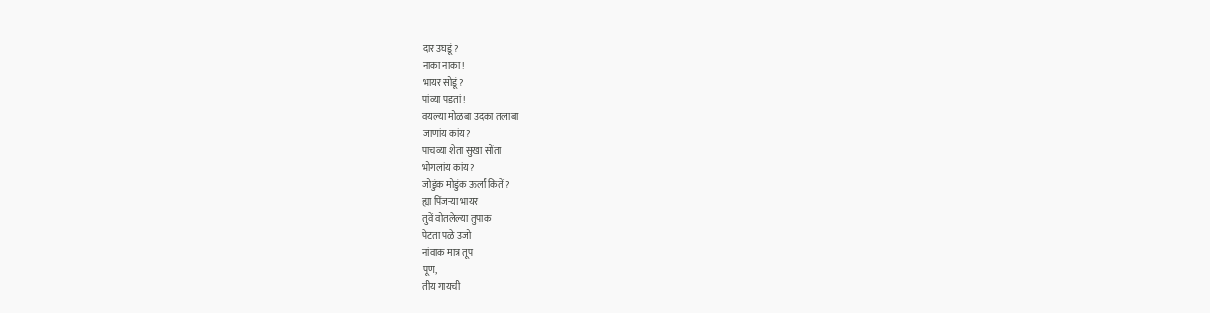दार उघडूं?
नाका नाका!
भायर सोडूं?
पांव्या पडतां!
वयल्या मोळबा उदका तलाबा
जाणांय कांय?
पाचव्या शेता सुखा सोंता
भोगलांय कांय?
जोडुंक मोडुंक ऊर्लां कितें?
ह्या पिंजऱ्या भायर
तुवें वोतलेल्या तुपाक
पेटता पळे उजो
नांवाक मात्र तूप
पूण,
तीय गायची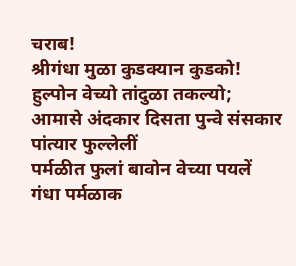चराब!
श्रीगंधा मुळा कुडक्यान कुडको!
हुल्पोन वेच्यो तांदुळा तकल्यो;
आमासे अंदकार दिसता पुन्वे संसकार
पांत्यार फुल्लेलीं
पर्मळीत फुलां बावोन वेच्या पयलें
गंधा पर्मळाक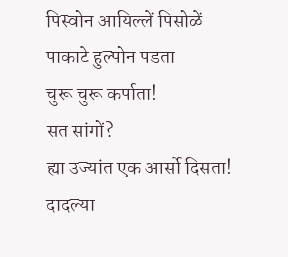पिस्वोन आयिल्लें पिसोळें
पाकाटे हुल्पोन पडता
चुरू चुरू कर्पाता!
सत सांगों?
ह्या उज्यांत एक आर्सो दिसता!
दादल्या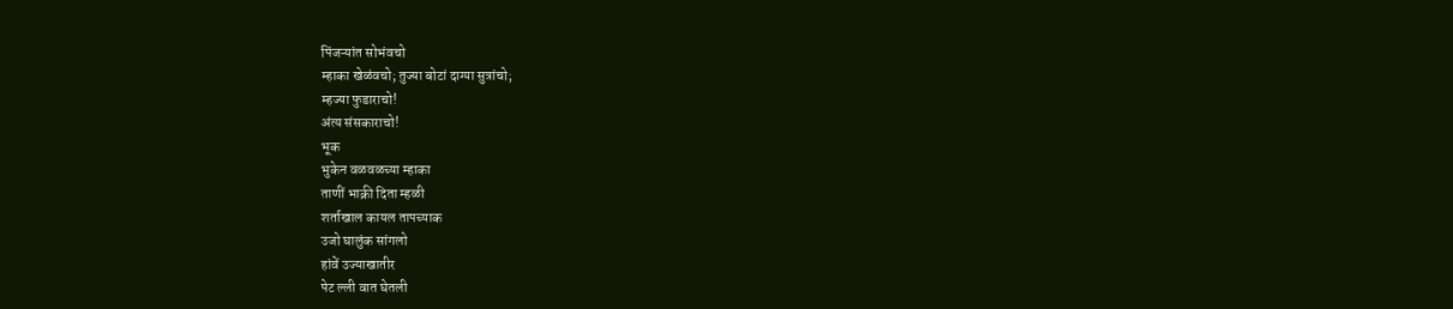पिंजऱ्यांत सोभंवचो
म्हाका खेळंवचो; तुज्या बोटां दाग्या सुत्रांचो;
म्हज्या फुडाराचो!
अंत्य संसकाराचो!
भूक
भुकेन वळवळच्या म्हाका
ताणीं भाक्री दिता म्हळी
शर्ताखाल कायल तापच्याक
उजो घालुंक सांगलो
हांवें उज्याखातीर
पेट ल्ली वात घेतली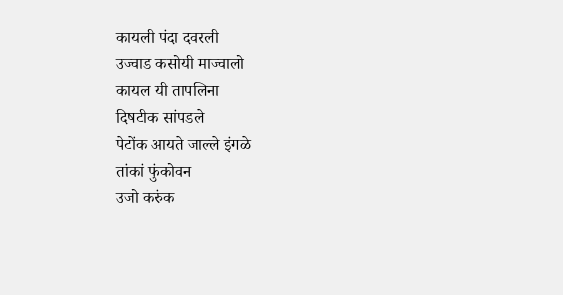कायली पंदा दवरली
उज्वाड कसोयी माज्वालो
कायल यी तापलिना
दिषटीक सांपडले
पेटोंक आयते जाल्ले इंगळे
तांकां फुंकोवन
उजो करुंक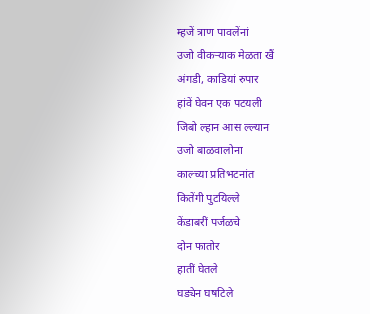म्हजें त्राण पावलेंनां
उजो वीकऱ्याक मेळता खैं
अंगडी, काडियां रुपार
हांवें घेवन एक पटयली
जिबो ल्हान आस ल्ल्यान
उजो बाळवालोना
काल्च्या प्रतिभटनांत
कितेंगी पुटयिल्ले
केंडाबरीं पर्जळचे
दोन फातोर
हातीं घेतले
घड्येन घषटिले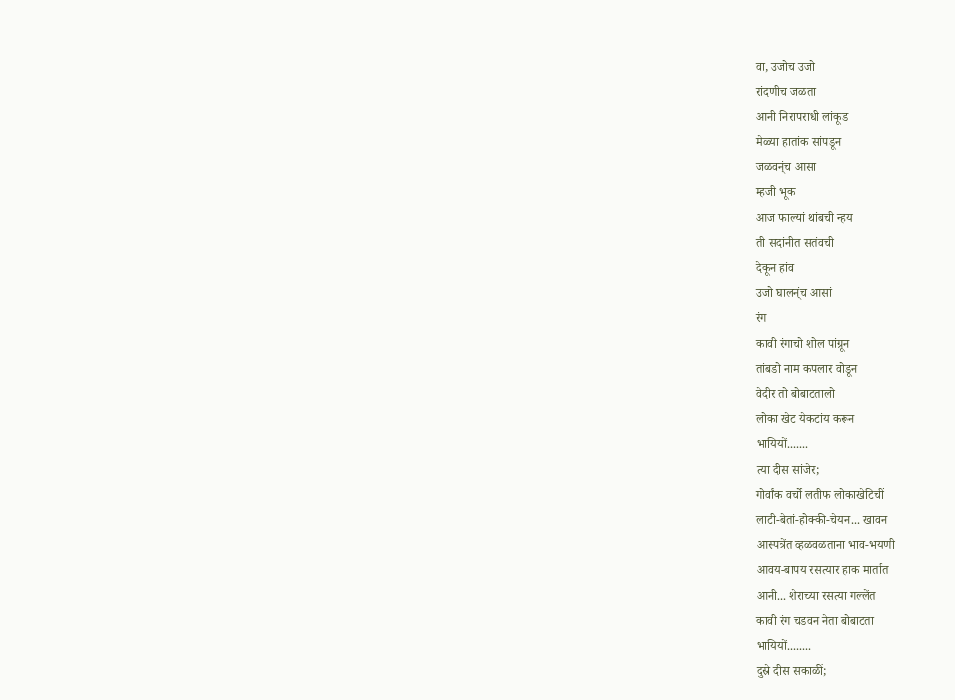वा, उजोच उजो
रांदणीच जळता
आनी निरापराधी लांकूड
मेळ्या हातांक सांपडून
जळवन्ंच आसा
म्हजी भूक
आज फाल्यां थांबची न्हय
ती सदांनीत सतंवची
देकून हांव
उजो घालन्ंच आसां
रंग
कावी रंगाचो शोल पांग्रून
तांबडो नाम कपलार वोडून
वेदीर तो बोबाटतालो
लोका खेट येकटांय करून
भायियों.......
त्या दीस सांजेर;
गोर्वांक वर्चो लतीफ लोकाखेटिचीं
लाटी-बेतां-होक्की-चेयन... खावन
आस्पत्रेंत व्हळवळताना भाव-भयणी
आवय-बापय रसत्यार हाक मार्तात
आनी... शेराच्या रसत्या गल्लेंत
कावी रंग चडवन नेता बोबाटता
भायियों........
दुस्रे दीस सकाळीं;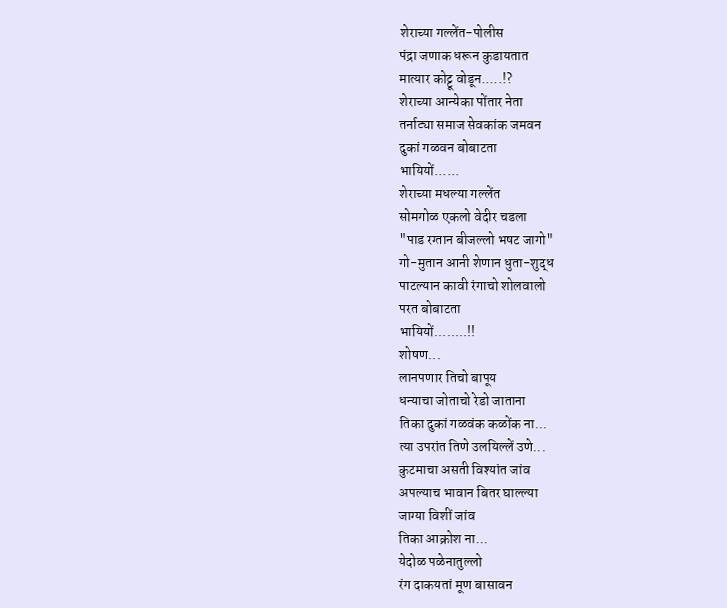शेराच्या गल्लेंत-पोलीस
पंद्रा जणाक धरून कुडायतात
मात्यार कोट्टू वोडून.....!?
शेराच्या आन्येका पोंतार नेता
तर्नाट्या समाज सेवकांक जमवन
दुकां गळवन बोबाटता
भायियों......
शेराच्या मधल्या गल्लेंत
सोमगोळ एकलो वेदीर चडला
"पाड रग्तान बीजल्लो भषट जागो"
गो-मुतान आनी शेणान धुता-शुद्ध
पाटल्यान कावी रंगाचो शोलवालो
परत बोबाटता
भायियों........!!
शोषण...
लानपणार तिचो बापूय
धन्याचा जोताचो रेडो जाताना
तिका दुकां गळवंक कळोंक ना...
त्या उपरांत तिणे उलयिल्लें उणे...
कुटमाचा असती विश्यांत जांव
अपल्याच भावान बितर घाल्ल्या
जाग्या विशीं जांव
तिका आक्रोश ना...
येदोळ पळेनातुल्लो
रंग दाकयतां मूण बासावन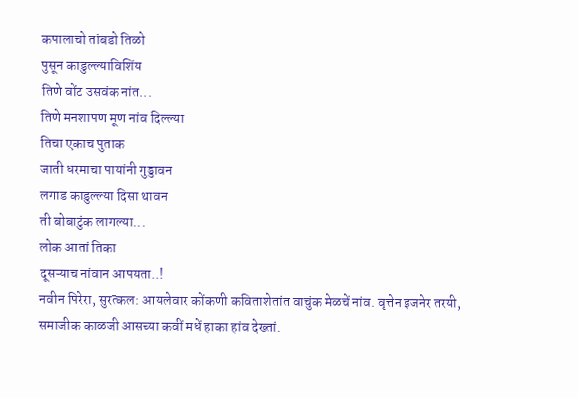कपालाचो तांबडो तिळो
पुसून काडुल्ल्याविशिंय
तिणे वोंट उसवंक नांत...
तिणे मनशापण मूण नांव दिल्ल्या
तिचा एकाच पुताक
जाती धरमाचा पायांनी गुड्डावन
लगाड काडुल्ल्या दिसा थावन
ती बोबाटुंक लागल्या...
लोक आतां तिका
दूसऱ्याच नांवान आपयता..!
नवीन पिरेरा, सुरत्कल: आयलेवार कोंकणी कविताशेतांत वाचुंक मेळचें नांव. वृत्तेन इजनेर तरयी, समाजीक काळजी आसच्या कवीं मधें हाका हांव देख्तां.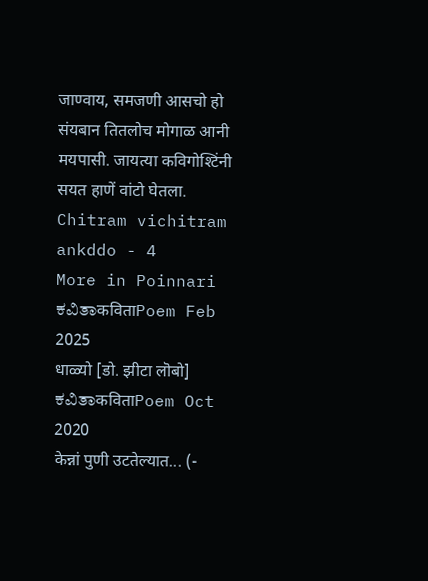जाण्वाय, समजणी आसचो हो संयबान तितलोच मोगाळ आनी मयपासी. जायत्या कविगोश्टिंनी सयत हाणें वांटो घेतला.
Chitram vichitram ankddo - 4
More in Poinnari
ಕವಿತಾकविताPoem Feb 2025
धाळ्यो [डो. झीटा लॊबो]
ಕವಿತಾकविताPoem Oct 2020
केन्नां पुणी उटतेल्यात... (-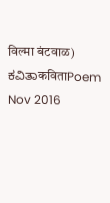विल्मा बंटवाळ)
ಕವಿತಾकविताPoem Nov 2016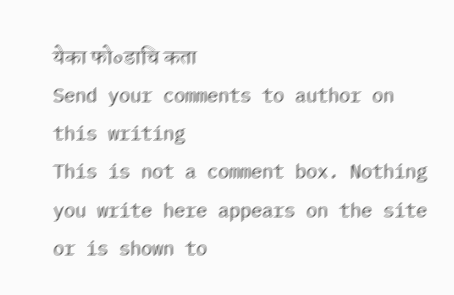येका फो०डाचि कता
Send your comments to author on this writing
This is not a comment box. Nothing you write here appears on the site or is shown to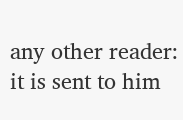any other reader: it is sent to him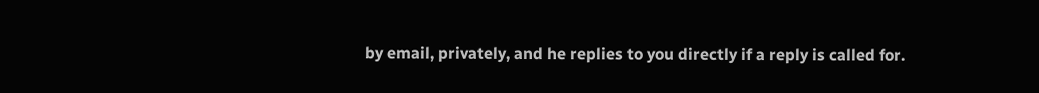by email, privately, and he replies to you directly if a reply is called for.